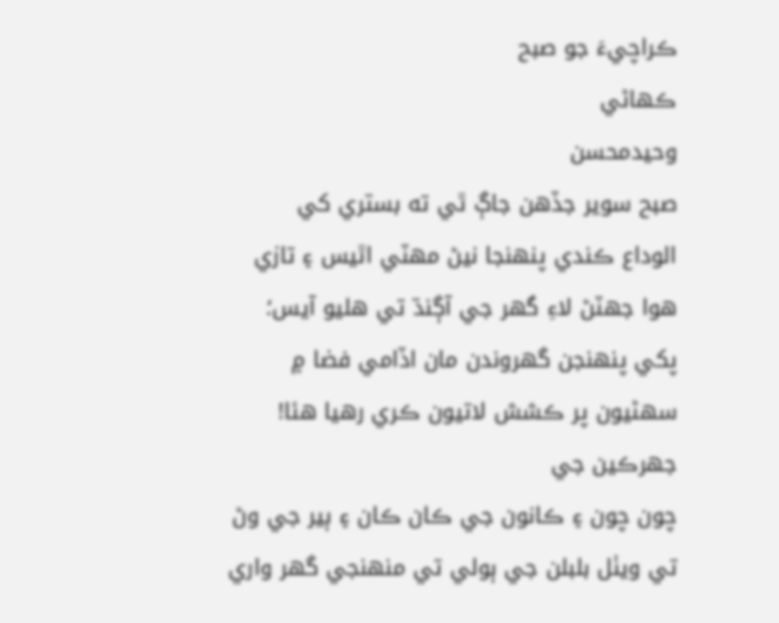ڪراچيءَ جو صبح
ڪھاڻي
وحيدمحسن
صبح سوير جڏهن جاڳ ٿي ته بستري کي
الوداع ڪندي پنھنجا نيڻ مھٽي اٿيس ۽ تازي ھوا جھٽڻ لاءِ گهر جي آڳنڌ تي ھليو آيس؛
پکي پنهنجن گهروندن مان اڏامي فضا ۾ سھڻيون پر ڪشش لاتيون ڪري رھيا ھئا! جھرڪين جي
چون چون ۽ ڪانون جي ڪان ڪان ۽ ٻير جي وڻ تي ويٺل بلبلن جي ٻولي تي منهنجي گهر واري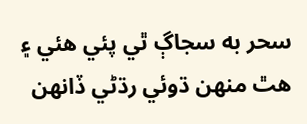سحر به سجاڳ ٿي پئي ھئي ۽ ھٿ منهن ڌوئي رڌڻي ڏانهن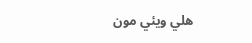ھلي ويئي مون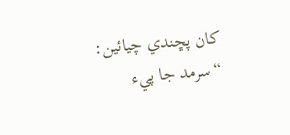کان پڇندي چيائين:
“سرمد جا پيء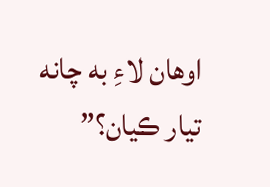اوھان لاءِ به چانه تيار ڪيان؟”